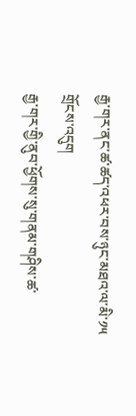རྒྱ་གར་ནང་ཚ་ཚད་འཕར་བས་ཉུང་མཐའ་ལ་མི་༡༥ གྲོངས་འདུག
རྒྱ་གར་གྱི་ནུབ་ཕྱོགས་སུ་གནམ་གཤིས་ཚ་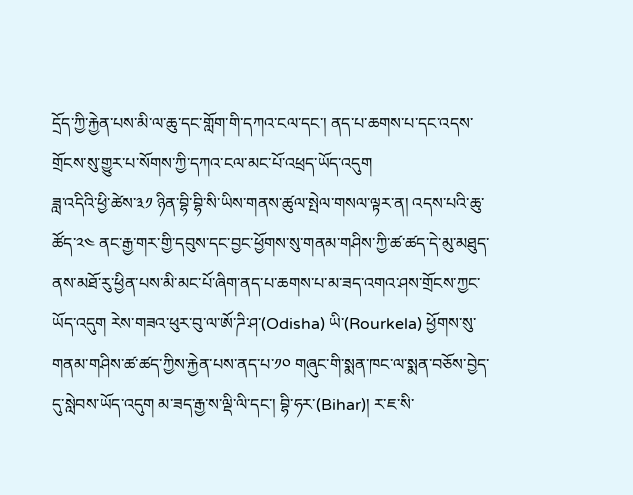དྲོད་ཀྱི་རྐྱེན་པས་མི་ལ་ཆུ་དང་གློག་གི་དཀའ་ངལ་དང་། ནད་པ་ཆགས་པ་དང་འདས་གྲོངས་སུ་གྱུར་པ་སོགས་ཀྱི་དཀའ་ངལ་མང་པོ་འཕྲད་ཡོད་འདུག
ཟླ་འདིའི་ཕྱི་ཚེས་༣༡ ཉིན་བྷི་བྷི་སི་ཡིས་གནས་ཚུལ་སྤེལ་གསལ་ལྟར་ན། འདས་པའི་ཆུ་ཚོད་༢༤ ནང་རྒྱ་གར་གྱི་དབུས་དང་བྱང་ཕྱོགས་སུ་གནམ་གཤིས་ཀྱི་ཚ་ཚད་དེ་མུ་མཐུད་ནས་མཐོ་རུ་ཕྱིན་པས་མི་མང་པོ་ཞིག་ནད་པ་ཆགས་པ་མ་ཟད་འགའ་ཤས་གྲོངས་ཀྱང་ཡོད་འདུག རེས་གཟའ་ཕུར་བུ་ལ་ཨོ་ཌི་ཤ་(Odisha) ཡི་(Rourkela) ཕྱོགས་སུ་གནམ་གཤིས་ཚ་ཚད་ཀྱིས་རྐྱེན་པས་ནད་པ་༡༠ གཞུང་གི་སྨན་ཁང་ལ་སྨན་བཅོས་བྱེད་དུ་སླེབས་ཡོད་འདུག མ་ཟད་རྒྱ་ས་ལྡི་ལི་དང་། བྷི་ཧར་(Bihar)། ར་ཇ་སི་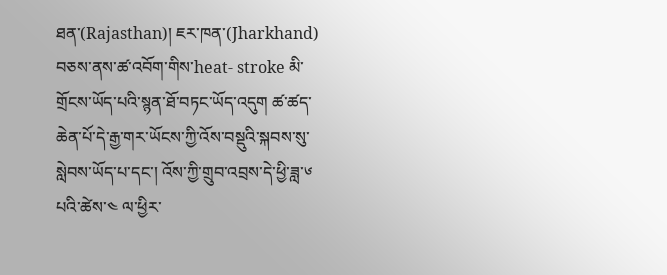ཐན་(Rajasthan)། ཇར་ཁན་(Jharkhand) བཅས་ནས་ཚ་འབོག་གིས་heat- stroke མི་གྲོངས་ཡོད་པའི་སྙན་ཐོ་བཏང་ཡོད་འདུག ཚ་ཚད་ཆེན་པོ་དེ་རྒྱ་གར་ཡོངས་ཀྱི་འོས་བསྡུའི་སྐབས་སུ་སླེབས་ཡོད་པ་དང་། འོས་ཀྱི་གྲུབ་འབྲས་དེ་ཕྱི་ཟླ་༦ པའི་ཚེས་༤ ལ་ཕྱིར་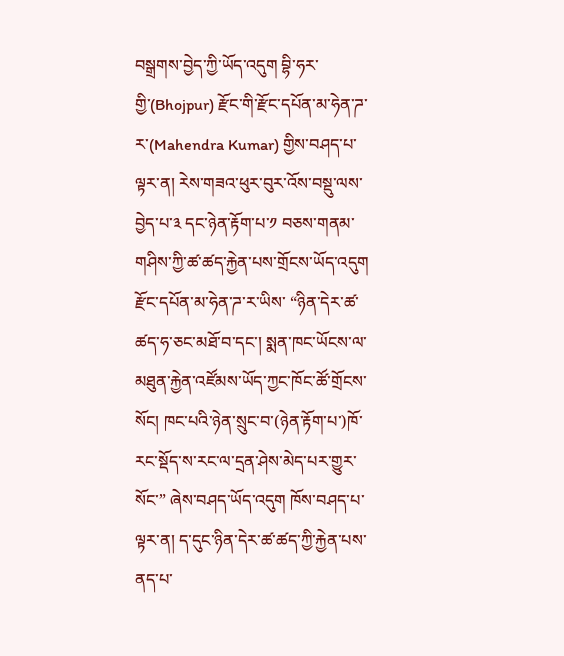བསྒྲགས་བྱེད་ཀྱི་ཡོད་འདུག བྷི་ཧར་གྱི་(Bhojpur) རྫོང་གི་རྫོང་དཔོན་མ་ཧེན་ཌ་ར་(Mahendra Kumar) གྱིས་བཤད་པ་ལྟར་ན། རེས་གཟའ་ཕུར་བུར་འོས་བསྡུ་ལས་བྱེད་པ་༣ དང་ཉེན་རྟོག་པ་༡ བཅས་གནམ་གཤིས་ཀྱི་ཚ་ཚད་རྐྱེན་པས་གྲོངས་ཡོད་འདུག རྫོང་དཔོན་མ་ཧེན་ཌ་ར་ཡིས་ “ཉིན་དེར་ཚ་ཚད་ཧ་ཅང་མཐོ་བ་དང་། སྨན་ཁང་ཡོངས་ལ་མཐུན་རྐྱེན་འཛོམས་ཡོད་ཀྱང་ཁོང་ཚོ་གྲོངས་སོང། ཁང་པའི་ཉེན་སྲུང་བ་(ཉེན་རྟོག་པ་)ཁོ་རང་སྡོད་ས་རང་ལ་དྲན་ཤེས་མེད་པར་གྱུར་སོང་” ཞེས་བཤད་ཡོད་འདུག ཁོས་བཤད་པ་ལྟར་ན། ད་དུང་ཉིན་དེར་ཚ་ཚད་ཀྱི་རྐྱེན་པས་ནད་པ་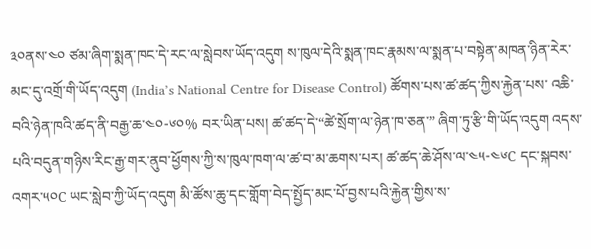༣༠ནས་༤༠ ཙམ་ཞིག་སྨན་ཁང་དེ་རང་ལ་སླེབས་ཡོད་འདུག ས་ཁུལ་དེའི་སྨན་ཁང་རྣམས་ལ་སྨན་པ་བསྟེན་མཁན་ཉིན་རེར་མང་དུ་འགྲོ་གི་ཡོད་འདུག (India’s National Centre for Disease Control) ཚོགས་པས་ཚ་ཚད་ཀྱིས་རྐྱེན་པས་ འཆི་བའི་ཉེན་ཁའི་ཚད་ནི་བརྒྱ་ཆ་༤༠-༦༠% བར་ཡིན་པས། ཚ་ཚད་དེ་“ཚེ་སྲོག་ལ་ཉེན་ཁ་ཅན་” ཞིག་ཏུ་རྩི་གི་ཡོད་འདུག འདས་པའི་བདུན་གཉིས་རིང་རྒྱ་གར་ནུབ་ཕྱོགས་ཀྱི་ས་ཁུལ་ཁག་ལ་ཚ་བ་མ་ཆགས་པར། ཚ་ཚད་ཆེ་ཤོས་ལ་༤༥-༤༦C དང་སྐབས་འགར་༥༠C ཡང་སླེབ་ཀྱི་ཡོད་འདུག མི་ཚོས་ཆུ་དང་གློག་བེད་སྤྱོད་མང་པོ་བྱས་པའི་རྐྱེན་གྱིས་ས་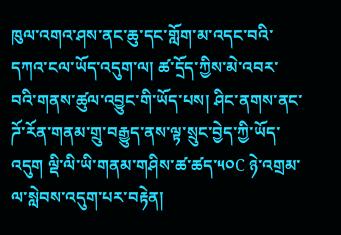ཁུལ་འགའ་ཤས་ནང་ཆུ་དང་གློག་མ་འདང་བའི་དཀའ་ངལ་ཡོད་འདུག་ལ། ཚ་དྲོད་ཀྱིས་མེ་འབར་བའི་གནས་ཚུལ་འབྱུང་གི་ཡོད་པས། ཤིང་ནགས་ནང་ཌོ་རོན་གནམ་གྲུ་བརྒྱུད་ནས་ལྟ་སྲུང་བྱེད་ཀྱི་ཡོད་འདུག ལྡི་ལི་ཡི་གནམ་གཤིས་ཚ་ཚད་༥༠C ཉེ་འགྲམ་ལ་སླེབས་འདུག་པར་བརྟེན།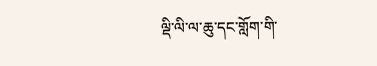ལྡི་ལི་ལ་ཆུ་དང་གློག་གི་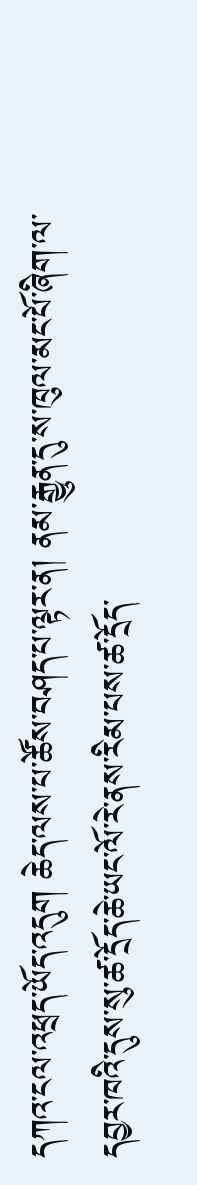དཀའ་ངལ་འཕྲད་ཡོད་འདུག ཆེད་ལས་པ་ཚོས་བཤད་པ་ལྟར་ན། ནམ་རྒྱུན་དུ་ས་ཁུལ་མང་པོ་ཞིག་ལ་དབྱར་ཁའི་དུས་སུ་ཚ་དྲོད་ཆེ་ཡང་ལོ་རེ་ནས་རིམ་པས་ཚ་དྲོད་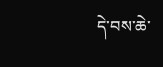དེ་བས་ཆེ་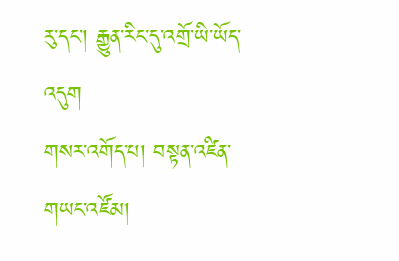རུ་དང་། རྒྱུན་རིང་དུ་འགྲོ་ཡི་ཡོད་འདུག
གསར་འགོད་པ། བསྟན་འཛིན་གཡང་འཛོམ།